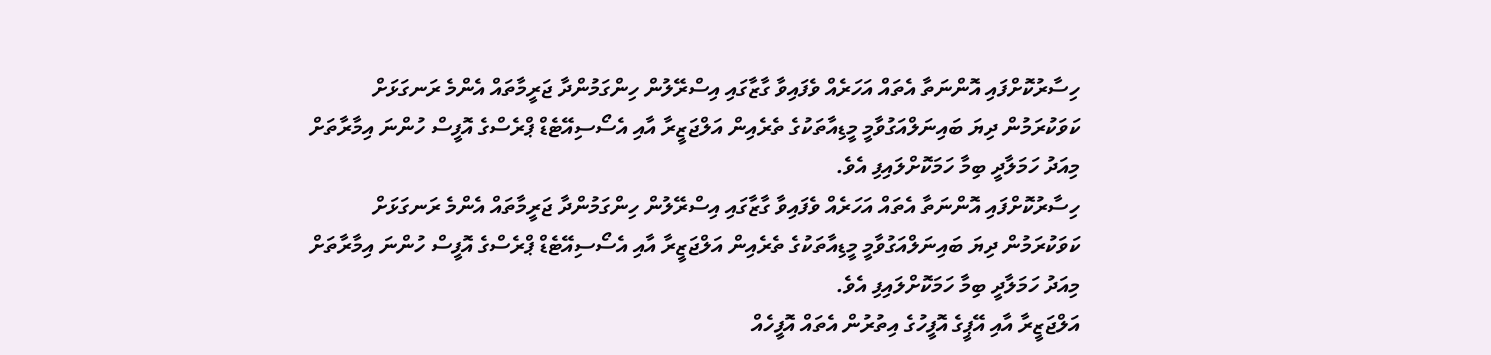ހިސާރުކޮށްފައި އޮންނަތާ އެތައް އަހަރެއް ވެފައިވާ ގާޒާގައި އިސްރޭލުން ހިންގަމުންދާ ޖަރީމާތައް އެންމެ ރަނގަޅަށް ކަވަކުރަމުން ދިޔަ ބައިނަލްއަގުވާމީ މީޑިއާތަކުގެ ތެރެއިން އަލްޖަޒީރާ އާއި އެސޯސިއޭޓެޑް ޕްރެސްގެ އޮފީސް ހުންނަ އިމާރާތަށް މިއަދު ހަމަލާދީ ބިމާ ހަމަކޮށްލައިފި އެވެ.
ހިސާރުކޮށްފައި އޮންނަތާ އެތައް އަހަރެއް ވެފައިވާ ގާޒާގައި އިސްރޭލުން ހިންގަމުންދާ ޖަރީމާތައް އެންމެ ރަނގަޅަށް ކަވަކުރަމުން ދިޔަ ބައިނަލްއަގުވާމީ މީޑިއާތަކުގެ ތެރެއިން އަލްޖަޒީރާ އާއި އެސޯސިއޭޓެޑް ޕްރެސްގެ އޮފީސް ހުންނަ އިމާރާތަށް މިއަދު ހަމަލާދީ ބިމާ ހަމަކޮށްލައިފި އެވެ.
އަލްޖަޒީރާ އާއި އޭޕީގެ އޮފީހުގެ އިތުރުން އެތައް އޮފީހެއް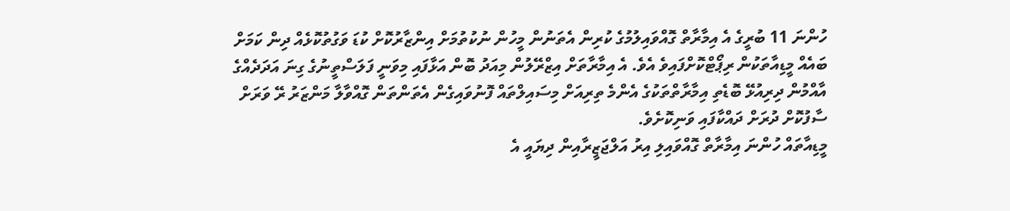ހުންނަ 11 ބުރީގެ އެ އިމާރާތް ގޮއްވައިލުމުގެ ކުރިން އެތަނުން މީހުން ނުކުތުމަށް އިންޒާރުކޮށް ކުޑަ ވަގުތުކޮޅެއް ދިން ކަމަށް ބައެއް މީޑިއާތަކުން ރިޕޯޓްކޮށްފައިވެ އެވެ. އެ އިމާރާތަށް އިޒްރޭލުން މިއަދު ބޮން އަޅާފައި މިވަނީ ފަލަސްތީނުގެ ގިނަ އަދަދެއްގެ އާއްމުން ދިރިއުޅޭ ބޮޑެތި އިމާރާތްތަކުގެ އެންމެ ތިރިއަށް މިސައިލްތައް ފޮނުވައިގެން އެތަންތަން ގޮއްވާލާ މަންޒަރު ރޭ ވަރަށް ސާފުކޮށް ދުރަށް ދައްކާފައި ވަނިކޮށެވެ.
މީޑިއާތައް ހުންނަ އިމާރާތް ގޮއްވައިލި އިރު އަލްޖަޒީރާއިން ދިޔައީ އެ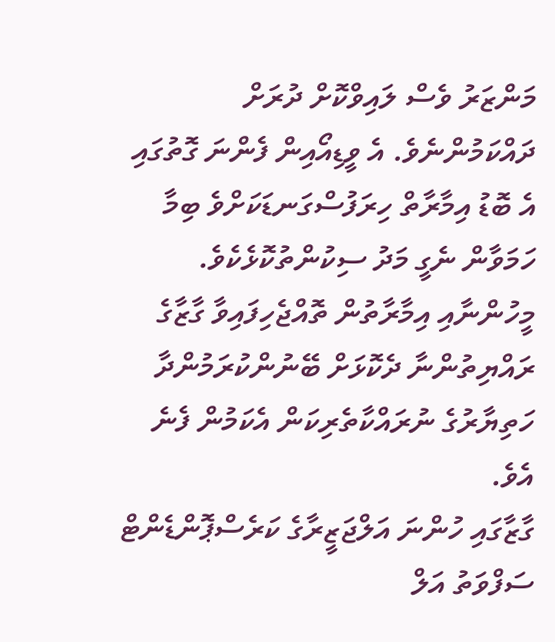މަންޒަރު ވެސް ލައިވްކޮށް ދުރަށް ދައްކަމުންނެވެ. އެ ވީޑިއޯއިން ފެންނަ ގޮތުގައި އެ ބޮޑު އިމާރާތް ހިރަފުސްގަނޑަކަށްވެ ބިމާ ހަމަވާން ނެގީ މަދު ސިކުންތުކޮޅެކެވެ. މީހުންނާއި އިމާރާތުން ތޮއްޖެހިފައިވާ ގާޒާގެ ރައްޔިތުންނާ ދެކޮޅަށް ބޭނުންކުރަމުންދާ ހަތިޔާރުގެ ނުރައްކާތެރިކަން އެކަމުން ފެނެ އެވެ.
ގާޒާގައި ހުންނަ އަލްޖަޒީރާގެ ކަރެސްޕޮންޑެންޓް ސަފްވަތު އަލް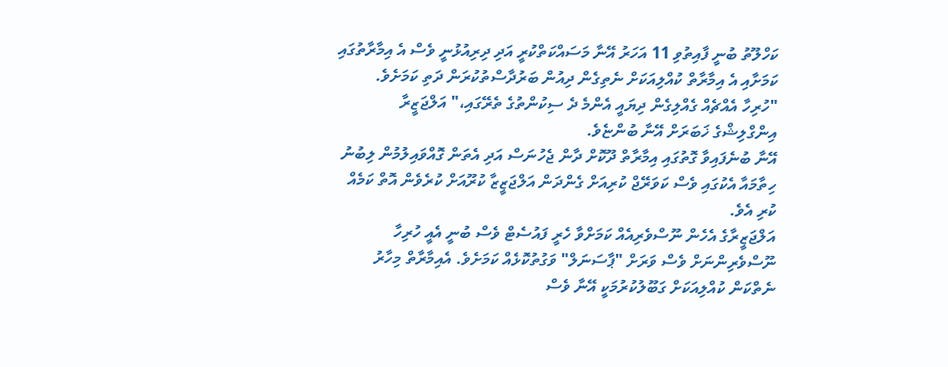ކަހްލޫތު ބުނީ ފާއިތުވި 11 އަހަރު އޭނާ މަސައްކަތްކުރީ އަދި ދިރިއުޅުނީ ވެސް އެ އިމާރާތުގައި ކަމަށާއި އެ އިމާރާތް ކުއްލިއަކަށް ނެތިގެން ދިއުން ބަރުދާސްތުކުރަން ދަތި ކަމަށެވެ.
"ހުރިހާ އެއްޗެއް ގެއްލިގެން ދިޔައީ އެންމެ ދެ ސިކުންތުގެ ތެރޭގައި،" އަލްޖަޒީރާ އިންގްލިޝްގެ ޚަބަރަށް އޭނާ ބުންޏެވެ.
އޭނާ ބުނެފައިވާ ގޮތުގައި އިމާރާތް ދޫކޮށް ދާން ޖެހުނަސް އަދި އެތަން ގޮއްވައިލުމުން ލިބުނު ހިތާމައާ އެކުގައި ވެސް ކަވަރޭޖް ކުރިއަށް ގެންދަން އަލްޖަޒީޒާ ކުރޫއަށް ކުރެވެން އޮތް ކަމެއް ކުރި އެވެ.
އަލްޖަޒީރާގެ އެހެން ނޫސްވެރިއެއް ކަމަށްވާ ހެރީ ފައުސެޓް ވެސް ބުނީ އެއީ ހުރިހާ ނޫސްވެރިންނަށް ވެސް ވަރަށް "ޕާސަނަލް" ވަގުތުކޮޅެއް ކަމަށެވެ. އެއިމާރާތް މިހާރު ނެތްކަން ކުއްލިއަކަށް ގަބޫލުކުރުމަކީ އޭނާ ވެސް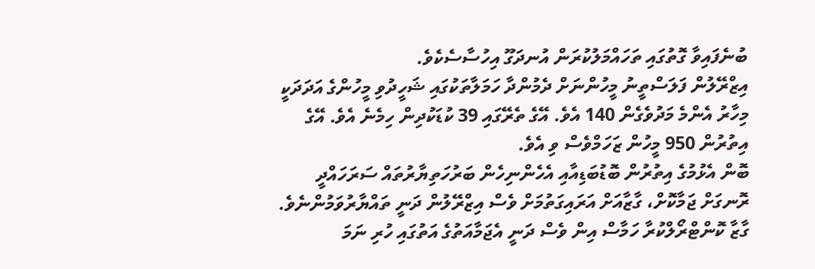ބުނެފައިވާ ގޮތުގައި ތަހައްމަލުކުރަން އުނދަގޫ އިހުސާސެކެވެ.
އިޒްރޭލުން ފަލަސްތީނު މީހުންނަށް ދެމުންދާ ހަމަލާތަކުގައި ޝަހީދުވި މީހުންގެ އަދަދަކީ މިހާރު އެންމެ މަދުވެގެން 140 އެވެ. އޭގެ ތެރޭގައި 39 ކުޑަކުދިން ހިމެނެ އެވެ. އޭގެ އިތުރުން 950 މީހުން ޒަހަމްވެސް ވި އެވެ.
ބޮން އެޅުމުގެ އިތުރުން ބޮޑުބަޑިއާއި އެހެންނިހެން ބަރުހަތިޔާރުތައް ސަރަހައްދީ ރޮނގަށް ޖަމާކޮށް، ގާޒާއަށް އަރައިގަތުމަށް ވެސް އިޒްރޭލުން ދަނީ ތައްޔާރުވަމުންނެވެ. ގާޒާ ކޮންޓްރޯލްކުރާ ހަމާސް އިން ވެސް ދަނީ އެޖަމާއަތުގެ އަތުގައި ހުރި ނަމަ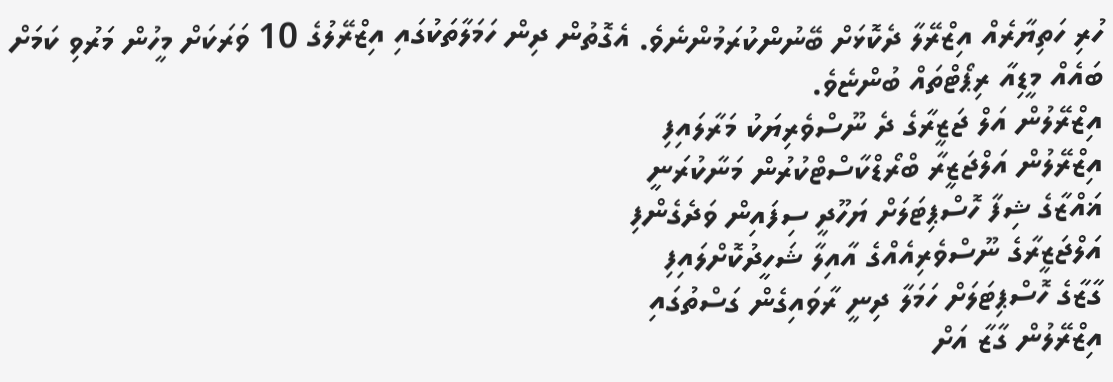ހުރި ހަތިޔާރެއް އިޒްރޭލާ ދެކޮޅަށް ބޭނުންކުރަމުންނެވެ. އެގޮތުން ދިން ހަމަލާތަކުގައި އިޒްރޭލުގެ 10 ވަރަކަށް މީހުން މަރުވި ކަމަށް ބައެއް މީޑިއާ ރިޕޯޓްތައް ބުންޏެވެ.
އިޒްރޭލުން އަލް ޖަޒީރާގެ ދެ ނޫސްވެރިޔަކު މަރާލައިފި
އިޒްރޭލުން އަލްޖަޒީރާ ބްރޯޑްކާސްޓްކުރުން މަނާކުރަނީ
ޣައްޒާގެ ޝިފާ ހޮސްޕިޓަލަށް ޔަހޫދީ ސިފައިން ވަދެގެންފި
އަލްޖަޒީރާގެ ނޫސްވެރިއެއްގެ އާއިލާ ޝަހީދުކޮށްލައިފި
ގާޒާގެ ހޮސްޕިޓަލަށް ހަމަލާ ދިނީ ރާވައިގެން ގަސްތުގައި
އިޒްރޭލުން ގާޒާ އަށް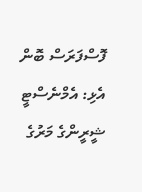ފޮސްފަރަސް ބޮން އެޅި: އެމްނެސްޓީ
ޝީރީންގެ މަރުގެ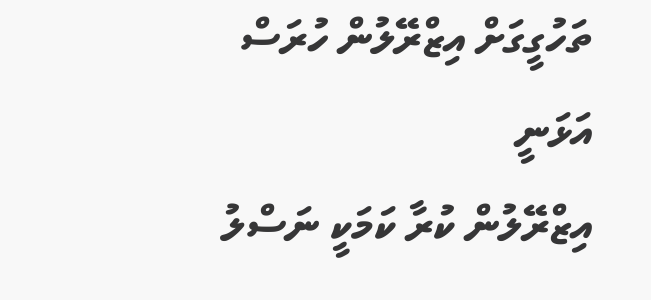ތަހުގީގަށް އިޒްރޭލުން ހުރަސް އަޅަނީ
އިޒްރޭލުން ކުރާ ކަމަކީ ނަސްލު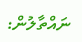ނައްތާލުން: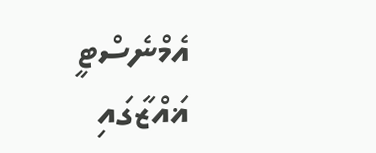އެމްނެސްޓީ
ޣައްޒާގައި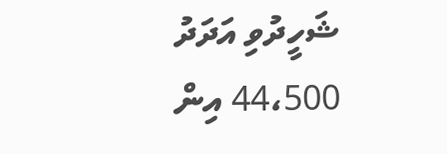ޝަހީދުވި އަދަދު 44،500 އިން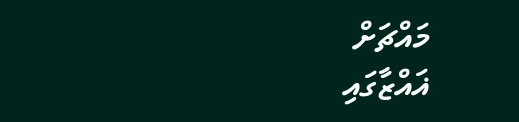މައްޗަށް
ޣައްޒާގައި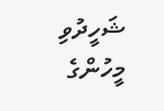ޝަހީދުވި މީހުންގެ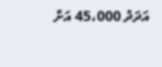އަދަދު 45،000 އަށް